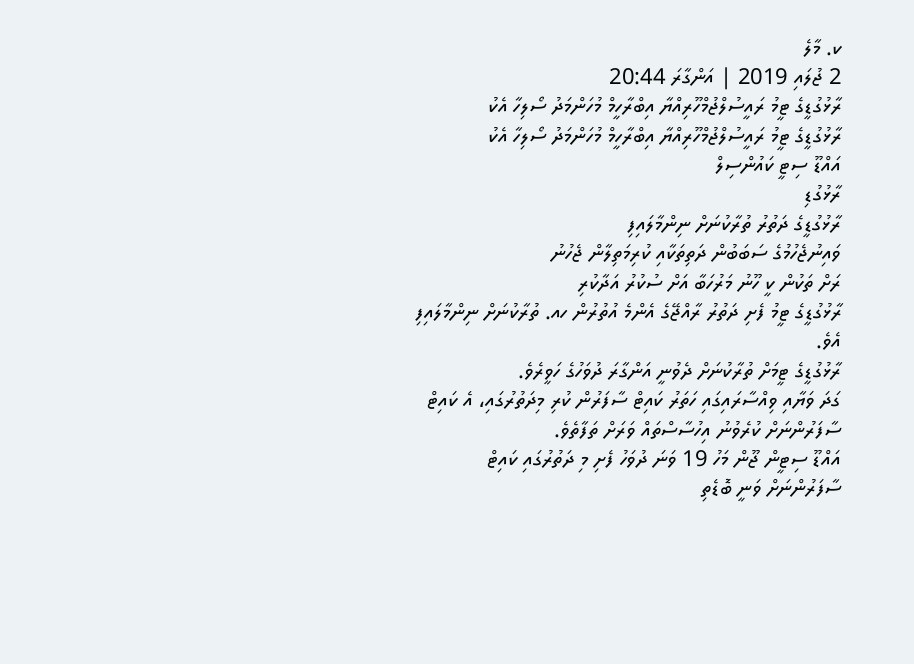ކ. މާލެ
2 ޖުލައި 2019 | އަންގާރަ 20:44
ރާޅުގުޑީގެ ޓީމު ރައީސުލްޖުމްހޫރިއްޔާ އިބްރާހީމް މުހަންމަދު ސޯލިހާ އެކު
ރާޅުގުޑީގެ ޓީމު ރައީސުލްޖުމްހޫރިއްޔާ އިބްރާހީމް މުހަންމަދު ސޯލިހާ އެކު
އައްޑޫ ސިޓީ ކައުންސިލް
ރާޅުގުޑި
ރާޅުގުޑީގެ ދަތުރު ތުރާކުނަށް ނިންމާލައިފި
ވައިނުޖެހުމުގެ ސަބަބުން ދަތިތަކާއި ކުރިމަތިލާން ޖެހުނު
ރަށް ތަކުން ކީ ހޫނު މަރުހަބާ އަށް ސުކުރު އަދާކުރި
ރާޅުގުޑީގެ ޓީމު ފެށި ދަތުރު ރާއްޖޭގެ އެންމެ އުތުރުން ހއ. ތުރާކުނަށް ނިންމާލައިފި އެވެ.
ރާޅުގުޑީގެ ޓީމަށް ތުރާކުނަށް ދެވުނީ އަންގާރަ ދުވަހުގެ ހަވީރެވެ.
ގަދަ ވަޔާއި ވިއްސާރައިގައި ހަތަރު ކައިޓް ސާފަރުން ކުރި މިދަތުރުގައި، އެ ކައިޓް ސާފަރުންނަށް ކުރެވުނު އިހުސާސްތައް ވަރަށް ތަފާތެވެ.
އައްޑޫ ސިޓީން ޖޫން މަހު 19 ވަނަ ދުވަހު ފެށި މި ދަތުރުގައި ކައިޓް ސާފަރުންނަށް ވަނީ ބޮޑެތި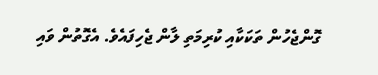ގޮންޖެހުން ތަކަކާއި ކުރިމަތި ލާން ޖެހިފައެވެ. އެގޮތުން ވައި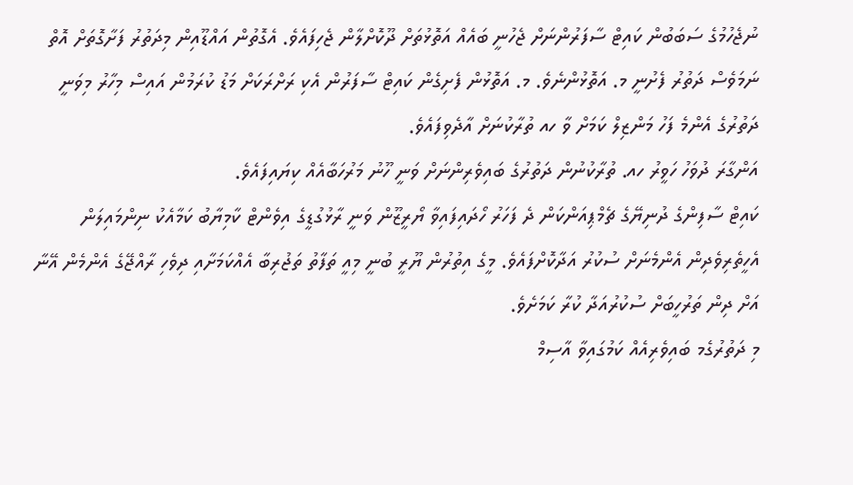ނުޖެހުމުގެ ސަބަބުން ކައިޓް ސާފަރުންނަށް ޖެހުނީ ބައެއް އަތޮޅުތަށް ދޫކޮށްލާން ޖެހިފައެވެ. އެގޮތުން އައްޑޫއިން މިދަތުރު ފަށާގޮތަށް އޮތް ނަމަވެސް ދަތުރު ފެށުނީ މ. އަތޮޅުންނެވެ. މ. އަތޮޅުން ފެށިގެން ކައިޓް ސާފަރުން އެކި ރަށްރަކަށް މަޑު ކުރަމުން އައިސް މިހާރު މިވަނީ ދަތުރުގެ އެންމެ ފަހު މަންޒިލް ކަމަށް ވާ ހއ ތުރާކުނަށް އާދެވިފައެވެ.
އަންގާރަ ދުވަހު ހަވީރު ހއ. ތުރާކުނުން ދަތުރުގެ ބައިވެރިންނަށް ވަނީ ހޫނު މަރުހަބާއެއް ކިޔައިފައެވެ.
ކައިޓް ސާފިންގެ ދުނިޔޭގެ ޗެމްޕިއަންކަން ދެ ފަހަރު ހޯދައިފައިވާ ޔޯރީޒޫން ވަނީ ރާޅުގުޑީގެ އިވެންޓް ކާމިޔާބު ކަމާއެކު ނިންމައިލަން އެހީތެރިވެދިން އެންމެނަށް ސުކުރު އަދާކޮށްފައެވެ. މީގެ އިތުރުން ޔޫރީ ބުނީ މިއީ ތަފާތު ތަޖުރިބާ އެއްކަމަށާއި ދިވެހި ރާއްޖޭގެ އެންމެން އޭނާ އަށް ދިން ތަރުހީބަށް ސުކުރުއަދާ ކުރާ ކަމަށެވެ.
މި ދަތުރުގެމ ބައިވެރިއެއް ކަމުގައިވާ އާސިމް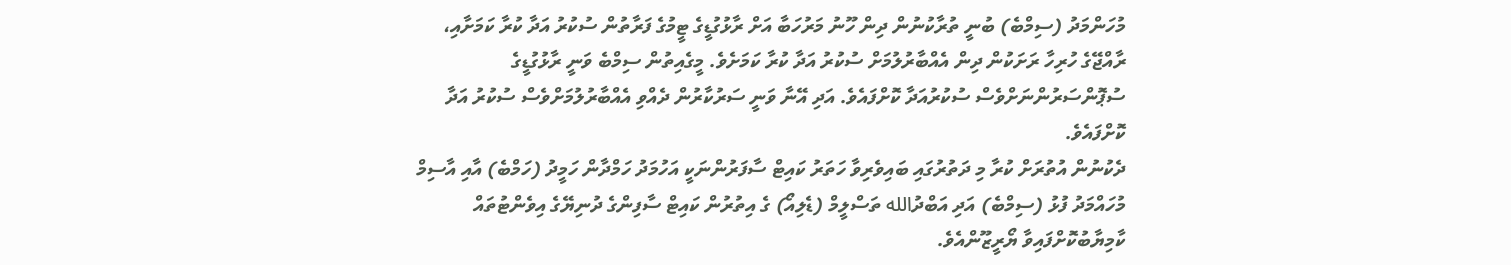މުހަންމަދު (ސިމްބެ) ބުނީ ތުރާކުނުން ދިން ހޫނު މަރުހަބާ އަށް ރާޅުގުޑީގެ ޓީމުގެ ފަރާތުން ސުކުރު އަދާ ކުރާ ކަމަށާއި، ރާއްޖޭގެ ހުރިހާ ރަށަކުން ދިން އެއްބާރުލުމަށް ސުކުރު އަދާ ކުރާ ކަމަށެވެ. މީގެއިތުން ސިމްބެ ވަނީ ރާޅުގުޑީގެ ސުޕޮންސަރުންނަށްވެސް ސުކުރުއަދާ ކޮށްފައެވެ. އަދި އޭނާ ވަނީ ސަރުކާރުން ދެއްވި އެއްބާރުލުމަށްވެސް ސުކުރު އަދާ ކޮށްފައެވެ.
ދެކުނުން އުތުރަށް ކުރާ މި ދަތުރުގައި ބައިވެރިވާ ހަތަރު ކައިޓް ސާފަރުންނަކީ އަހުމަދު ހަމްދާން ހަމީދު (ހަމްބެ) އާއި އާސިމް މުހައްމަދު ފުޅު (ސިމްބެ) އަދި އަބްދުالله ތަސްލީމް (ޑެލިއޯ) ގެ އިތުރުން ކައިޓް ސާފިންގެ ދުނިޔޭގެ އިވެންޓުތައް ކާމިޔާބުކޮށްފައިވާ ޔޯރީޒޫންއެވެ.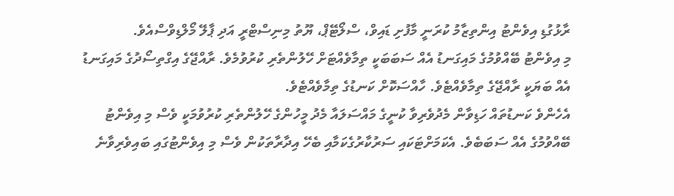ރާޅުގުޑި އިވެންޓު އިންތިޒާމު ކުރަނީ މާފުށި ޑައިވް، ސްލޯޓޭޕް، ޔޫތު މިނިސްޓްރީ އަދި ޕާލޭ މޯލްޑިވްސްއެވެ.
މި އިވެންޓު ބޭއްވުމުގެ މައިގަނޑު އެއް ސަބަބަކީ ތިމާވެއްޓަށް ހޭލުންތެރި ކުރުވުމެވެ. ރާއްޖޭގެ އިގްތިސޯދުގެ މައިގަނޑު އެއް ބަޔަކީ ރާއްޖޭގެ ތިމާވެއްޓެވެ. ހާއްސަކޮށް ކަނޑުގެ ތިމާވެއްޓެވެ.
އެހެންވެ ކަނޑުތައް ހަޑިވާން މެދުވެރިވާ ކުނީގެ މައްސަލައާ މެދު މީހުންގެ ހޭލުންތެރި ކުރުވުމަކީ ވެސް މި އިވެންޓު ބޭއްވުމުގެ އެއް ސަބަބެވެ. އެކަމަށްޓަކައި ސަރުކާރުގެކަމާއި ބެހޭ އިދާރާތަކުން ވެސް މި އިވެންޓުގައި ބައިވެރިވާނެ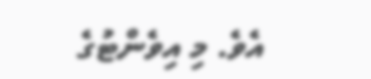އެވެ. މި އިވެންޓުގެ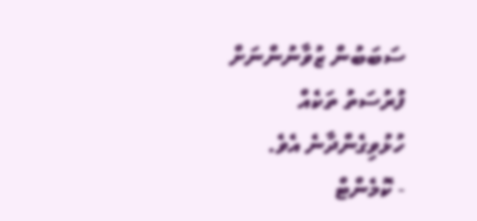ސަބަބުން ޒުވާނުންނަށް ފުރުސަތު ތަކެއް ހުޅުވިގެންދާނެ އެވެ.
- ކޮމެންޓް